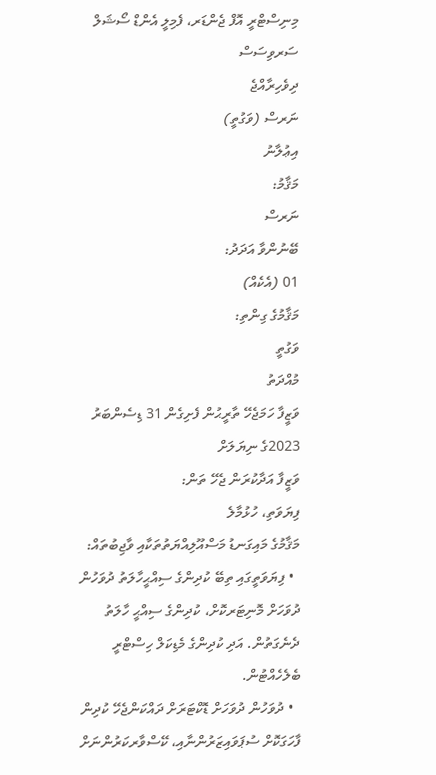މިނިސްޓްރީ އޮފް ޖެންޑަރ، ފެމިލީ އެންޑް ސޯޝަލް ސަރވިސަސް
ދިވެހިރާއްޖެ
ނަރސް (ވަގުތީ)
އިޢުލާނު
މަޤާމު:
ނަރސް
ބޭނުންވާ އަދަދު:
01 (އެކެއް)
މަޤާމުގެ ގިންތި:
ވަގުތީ
މުއްދަތު
ވަޒީފާ ހަމަޖެހޭ ތާރީޙުން ފެށިގެން 31 ޑިސެންބަރު 2023ގެ ނިޔަލަށް
ވަޒީފާ އަދާކުރަން ޖެހޭ ތަން:
ފިޔަވަތި، ހުޅުމާލެ
މަޤާމުގެ މައިގަނޑު މަސްއޫލިއްޔަތުތަކާއި ވާޖިބުތައް:
  • ފިޔަވަތީގައި ތިބޭ ކުދިންގެ ސިއްޙީހާލަތު ދުވަހުން ދުވަހަށް މޮނިޓަރކޮށް، ކުދިންގެ ސިއްޙީ ހާލަތު ދެނެގަތުން. އަދި ކުދިންގެ މެޑިކަލް ހިސްޓްރީ ބެލެހެއްޓުން.
  • ދުވަހުން ދުވަހަށް ޑޮކްޓަރަށް ދައްކަންޖެހޭ ކުދިން ފާހަގަކޮށް ސުޕަވައިޒަރުންނާއި، ކޭސްވާރކަރުންނަށް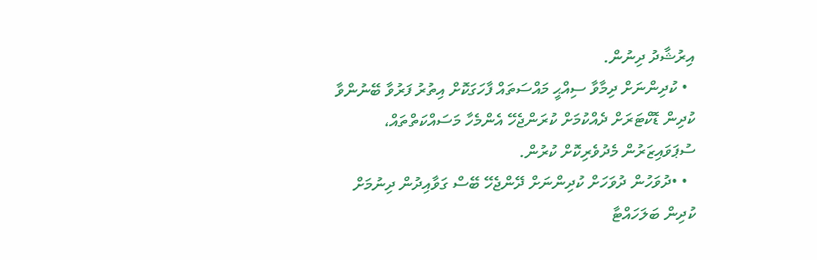އިރުޝާދު ދިނުން.
  • ކުދިންނަށް ދިމާވާ ސިއްޙީ މައްސަތައް ފާހަގަކޮށް އިތުރު ފަރުވާ ބޭނުންވާ ކުދިން ޑޮކްޓަރަށް ދެއްކުމަށް ކުރަންޖެހޭ އެންމެހާ މަސައްކަތްތައް، ސުޕަވައިޒަރުން މެދުވެރިކޮށް ކުރުން.
  • •ދުވަހުން ދުވަހަށް ކުދިންނަށް ދޭންޖެހޭ ބޭސް ގަވާއިދުން ދިނުމަށް ކުދިން ބަލަހައްޓާ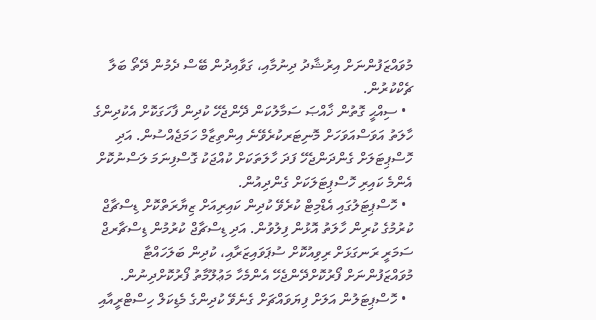މުވައްޒަފުންނަށް އިރުޝާދު ދިނުމާއި، ގަވާއިދުން ބޭސް ދެމުން ދޭތޯ ބަލާ ޗެކްކުރުން.
  • ސިއްޙީ ގޮތުން ޚާއްޞަ ސަމާލުކަން ދޭންޖެހޭ ކުދިން ފާހަގަކޮށް އެކުދިންގެ ހާލަތު އަވަސްއަވަހަށް މޮނިޓަރކުރެވޭނެ އިންތިޒާމް ހަމަޖެއްސުން. އަދި ހޮސްޕިޓަލަށް ގެންދަންޖެހޭ ފަދަ ހާލަތަކަށް ކުއްޖަކު ގޮސްފިނަމަ ލަސްނުކޮށް އެންމެ ކައިރި ހޮސްޕިޓަލަކަށް ގެންދިއުން.
  • ހޮސްޕިޓަލުގައި އެޑްމިޓް ކުރެވޭ ކުދިން ކައިރިއަށް ޒިޔާރަތްކޮށް ޑިސްޗާޖް ކުރުމުގެ ކުރިން ހާލަތު އޮޅުން ފިލުވުން. އަދި ޑިސްޗާޖް ކުރުމުން ޑިސްޗާރޖް ސަމަރީ ރަނގަޅަށް ރިވިއުކޮށް ސުޕަވައިޒަރާއި، ކުދިން ބަލަހައްޓާ މުވައްޒަފުންނަށް ފޯރުކޮށްދޭންޖެހޭ އެންމެހާ މަޢުލޫމާތު ފޯރުކޮށްދިނުން.
  • ހޮސްޕިޓަލުން އަލަށް ފިޔަވައްޗަށް ގެނެވޭ ކުދިންގެ މެޑިކަލް ހިސްޓްރީއާއި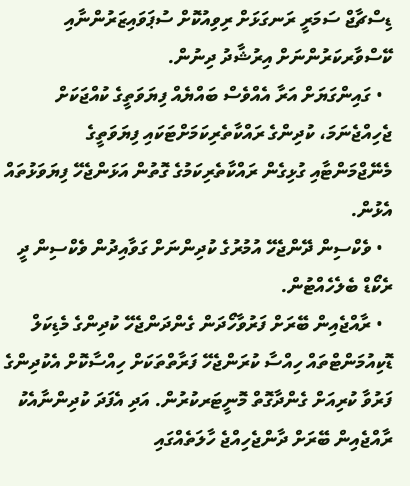ޑިސްޗާޖް ސަމަރީ ރަނގަޅަށް ރިވިއުކޮށް ސުޕަވައިޒަރުންނާއި ކޭސްވާރކަރުންނަށް އިރުޝާދު ދިނުން.
  • ގައިންގަޔަށް އަރާ އެއްވެސް ބައްޔެއް ފިޔަވަތީގެ ކުއްޖަކަށް ޖެހިއްޖެނަމަ، ކުދިންގެ ރައްކާތެރިކަމަށްޓަކައި ފިޔަވަތީގެ މެނޭޖްމަންޓާއި ގުޅިގެން ރައްކާތެރިކަމުގެ ގޮތުން އަޅަންޖެހޭ ފިޔަވަޅުތައް އެޅުން.
  • ވެކްސިން ދޭންޖެހޭ އުމުރުގެ ކުދިންނަށް ގަވާއިދުން ވެކްސިން ދީ ރެކޯޑް ބެލެހެއްޓުން.
  • ރާއްޖެއިން ބޭރަށް ފަރުވާހޯދަން ގެންދަންޖެހޭ ކުދިންގެ މެޑިކަލް ޑޮކިއުމަންޓްތައް ހިއްސާ ކުރަންޖެހޭ ފަރާތްތަކަށް ހިއްސާކޮށް އެކުދިންގެ ފަރުވާ ކުރިއަށް ގެންދާގޮތް މޮނީޓަރކުރުން. އަދި އެފަދަ ކުދިންނާއެކު ރާއްޖެއިން ބޭރަށް ދާންޖެހިއްޖެ ހާލަތެއްގައި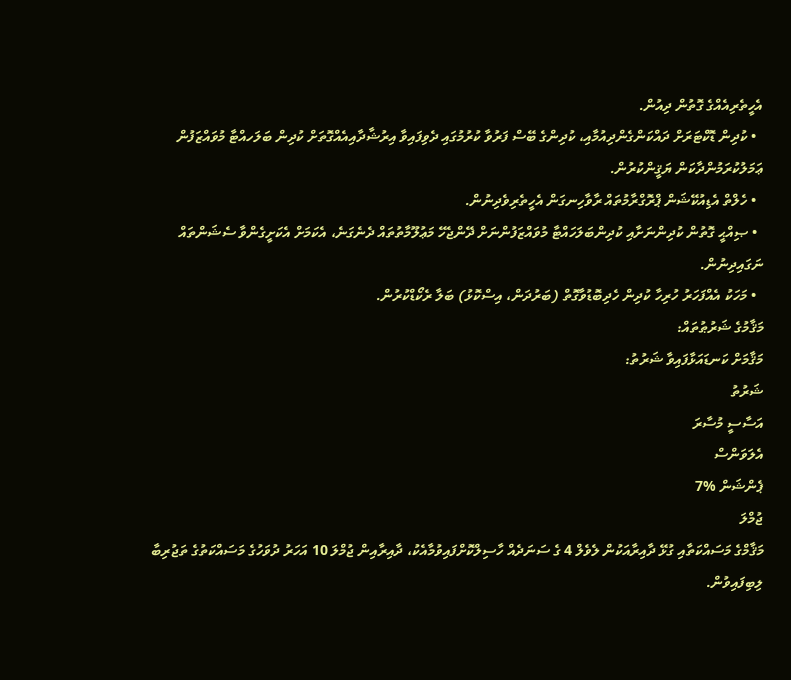އެހީތެރިއެއްގެ ގޮތުން ދިއުން.
  • ކުދިން ޑޮކްޓަރަށް ދައްކަންގެންދިއުމާއި، ކުދިންގެ ބޭސް ފަރުވާ ކުރުމުގައި ދެވިފައިވާ އިރުޝާދާއިއެއްގޮތަށް ކުދިން ބަލަހއްޓާ މުވައްޒަފުން ޢަމަލުކުރަމުންދާކަން ޔަޤީންކުރުން.
  • ހެލްތް އެޑިއުކޭޝަން ޕްރޮގްރާމުތައް ރާވާހިނގަން އެހީތެރިވެދިނުން.
  • ޞިއްޙީ ގޮތުން ކުދިންނަށާއި ކުދިންބަލަހައްޓާ މުވައްޒަފުންނަށް ދޭންޖެހޭ މަޢުލޫމާތުތައް ދެނެގަނެ، އެކަމަށް އެކަށީގެންވާ ސެޝަންތައް ނަގައިދިނުން.
  • މަހަކު އެއްފަހަރު ހުރިހާ ކުދިން ހެދިބޮޑުވާގޮތް (ބަރުދަން، އިސްކޮޅު) ބަލާ ރެކޯޑްކުރުން.
މަޤާމުގެ ޝަރުޠުތައް:
މަޤާމަށް ކަނޑައަޅާފައިވާ ޝަރުތު:
ޝަރުތު
އަސާސީ މުސާރަ
އެލަވަންސް
ޕެންޝަން %7
ޖުމްލަ
މަޤާމްގެ މަސައްކަތާއި ގުޅޭ ދާއިރާއަކުން ލެވެލް 4 ގެ ސަނަދެއް ހާސިލްކޮށްފައިވުމާއެކު، ދާއިރާއިން ޖުމްލަ 10 އަހަރު ދުވަހުގެ މަސައްކަތުގެ ތަޖުރިބާ ލިބިފައިވުން.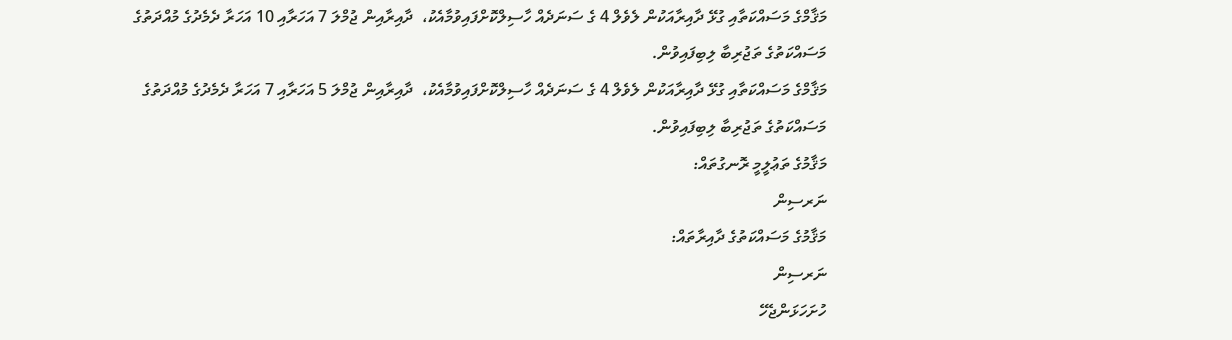މަޤާމްގެ މަސައްކަތާއި ގުޅޭ ދާއިރާއަކުން ލެވެލް 4 ގެ ސަނަދެއް ހާސިލްކޮށްފައިވުމާއެކު،  ދާއިރާއިން ޖުމްލަ 7 އަހަރާއި 10 އަހަރާ ދެމެދުގެ މުއްދަތުގެ މަސައްކަތުގެ ތަޖުރިބާ ލިބިފައިވުން.
މަޤާމްގެ މަސައްކަތާއި ގުޅޭ ދާއިރާއަކުން ލެވެލް 4 ގެ ސަނަދެއް ހާސިލްކޮށްފައިވުމާއެކު،  ދާއިރާއިން ޖުމްލަ 5 އަހަރާއި 7 އަހަރާ ދެމެދުގެ މުއްދަތުގެ މަސައްކަތުގެ ތަޖުރިބާ ލިބިފައިވުން.
މަޤާމުގެ ތަޢުލީމީ ރޮނގުތައް:
ނަރސިން
މަޤާމުގެ މަސައްކަތުގެ ދާއިރާތައް:
ނަރސިން
ހުށަހަޅަންޖެހޭ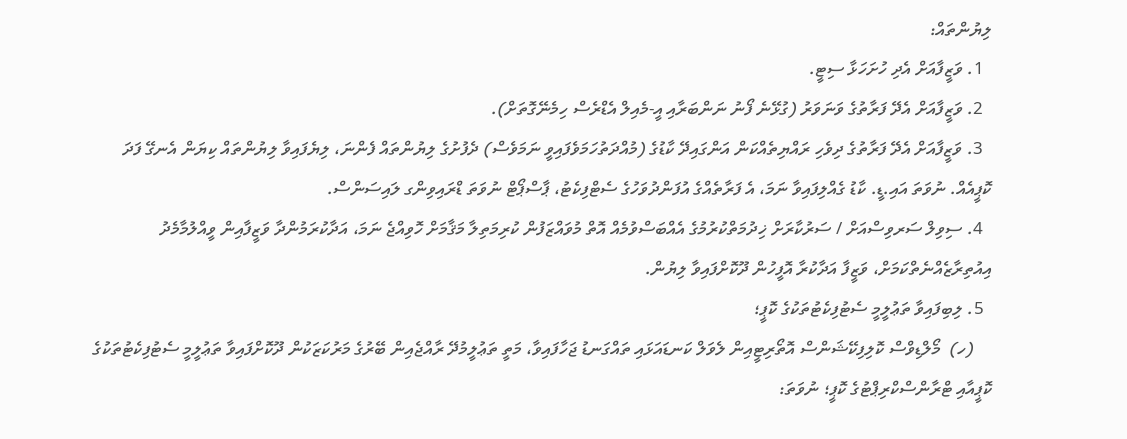ލިޔުންތައް:
  1. ވަޒީފާއަށް އެދި ހުށަހަޅާ ސިޓީ.
  2. ވަޒީފާއަށް އެދޭ ފަރާތުގެ ވަނަވަރު (ގުޅޭނެ ފޯނު ނަންބަރާއި އީ-މެއިލް އެޑްރެސް ހިމެނޭގޮތަށް).
  3. ވަޒީފާއަށް އެދޭ ފަރާތުގެ ދިވެހި ރައްޔިތެއްކަން އަންގައިދޭ ކާޑުގެ (މުއްދަތުހަމަވެފައިވީ ނަމަވެސް) ދެފުށުގެ ލިޔުންތައް ފެންނަ، ލިޔެފައިވާ ލިޔުންތައް ކިޔަން އެނގޭ ފަދަ ކޮޕީއެއް. ނުވަތަ އައި.ޑީ. ކާޑު ގެއްލިފައިވާ ނަމަ، އެ ފަރާތެއްގެ އުފަންދުވަހުގެ ސެޓްފިކެޓު، ޕާސްޕޯޓް ނުވަތަ ޑްރައިވިންގ ލައިސަންސް.
  4. ސިވިލް ސަރވިސްއަށް / ސަރުކާރަށް ޚިދުމަތްކުރުމުގެ އެއްބަސްވުމެއް އޮތް މުވައްޒަފުން ކުރިމަތިލާ މަޤާމަށް ހޮވިއްޖެ ނަމަ، އަދާކުރަމުންދާ ވަޒީފާއިން ވީއްލުމާމެދު އިއުތިރާޒެއްނެތްކަމަށް، ވަޒީފާ އަދާކުރާ އޮފީހުން ދޫކޮށްފައިވާ ލިޔުން.
  5. ލިބިފައިވާ ތަޢުލީމީ ސެޓުފިކެޓުތަކުގެ ކޮޕީ؛
    (ހ)  މޯލްޑިވްސް ކޮލިފިކޭޝަންސް އޮތޯރިޓީއިން ލެވަލް ކަނޑައަޅައި ތައްގަނޑު ޖަހާފައިވާ، މަތީ ތަޢުލީމުދޭ ރާއްޖެއިން ބޭރުގެ މަރުކަޒަކުން ދޫކޮށްފައިވާ ތަޢުލީމީ ސެޓުފިކެޓުތަކުގެ ކޮޕީއާއި ޓްރާންސްކްރިޕްޓުގެ ކޮޕީ؛ ނުވަތަ: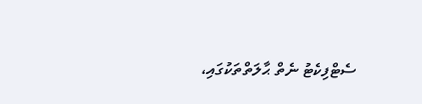ސެޓްފިކެޓު ނެތް ޙާލަތްތަކުގައި،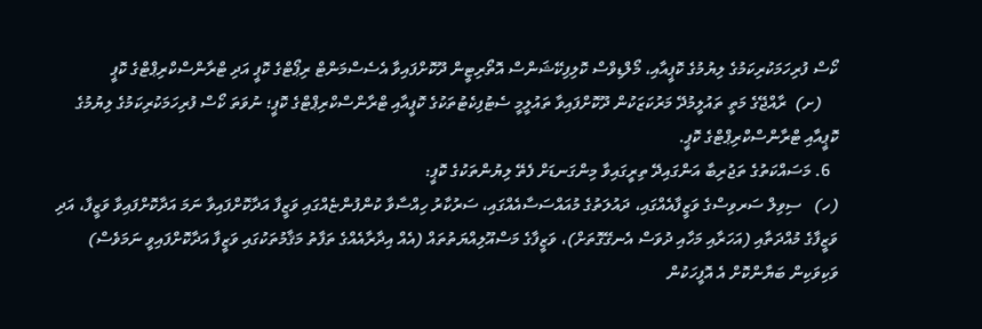ކޯސް ފުރިހަމަކުރިކަމުގެ ލިޔުމުގެ ކޮޕީއާއި، މޯލްޑިވްސް ކޮލިފިކޭޝަންސް އޮތޯރިޓީން ދޫކޮށްފައިވާ އެސެސްމަންޓް ރިޕޯޓްގެ ކޮޕީ އަދި ޓްރާންސްކްރިޕްޓްގެ ކޮޕީ
    (ށ)  ރާއްޖޭގެ މަތީ ތައުލީމުދޭ މަރުކަޒަކުން ދޫކޮށްފައިވާ ތައުލީމީ ސެޓުފިކެޓުތަކުގެ ކޮޕީއާއި ޓްރާންސްކްރިޕްޓްގެ ކޮޕީ؛ ނުވަތަ ކޯސް ފުރިހަމަކުރިކަމުގެ ލިޔުމުގެ ކޮޕީއާއި ޓްރާންސްކްރިޕްޓްގެ ކޮޕީ.
  6. މަސައްކަތުގެ ތަޖުރިބާ އަންގައިދޭ ތިރީގައިވާ މިންގަނޑަށް ފެތޭ ލިޔުންތަކުގެ ކޮޕީ:
(ހ)   ސިވިލް ސަރވިސްގެ ވަޒީފާއެއްގައި، ދައުލަތުގެ މުއައްސަސާއެއްގައި، ސަރުކާރު ހިއްސާވާ ކުންފުންޏެއްގައި ވަޒީފާ އަދާކޮށްފައިވާ ނަމަ އަދާކޮށްފައިވާ ވަޒީފާ، އަދި ވަޒީފާގެ މުއްދަތާއި (އަހަރާއި މަހާއި ދުވަސް އެނގޭގޮތަށް)، ވަޒީފާގެ މަސްއޫލިއްޔަތުތައް (އެއް އިދާރާއެއްގެ ތަފާތު މަޤާމުތަކުގައި ވަޒީފާ އަދާކޮށްފައިވީ ނަމަވެސް) ވަކިވަކިން ބަޔާންކޮށް އެ އޮފީހަކުން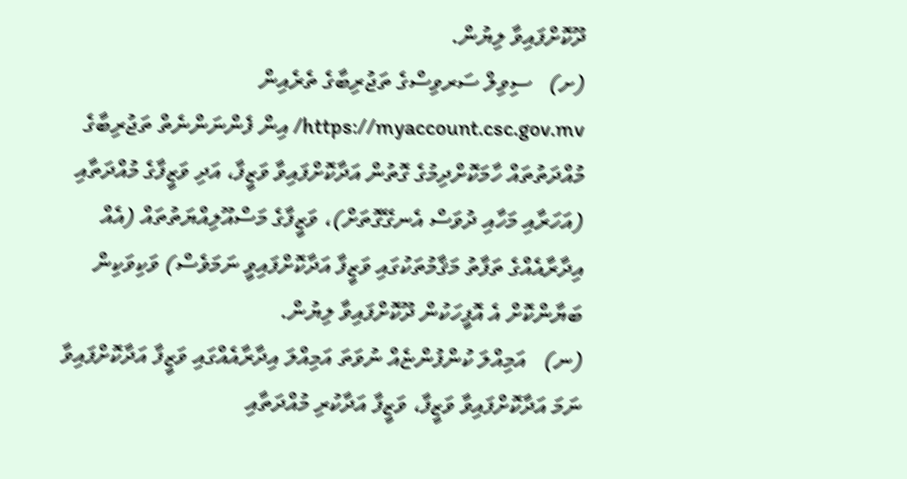ދޫކޮށްފައިވާ ލިޔުން.
(ށ)   ސިވިލް ސަރވިސްގެ ތަޖުރިބާގެ ތެރެއިން https://myaccount.csc.gov.mv/ އިން ފެންނަންނެތް ތަޖުރިބާގެ މުއްދަތުތައް ހާމަކޮށްދިމުގެ ގޮތުން އަދާކޮށްފައިވާ ވަޒީފާ، އަދި ވަޒީފާގެ މުއްދަތާއި (އަހަރާއި މަހާއި ދުވަސް އެނގޭގޮތަށް)، ވަޒީފާގެ މަސްއޫލިއްޔަތުތައް (އެއް އިދާރާއެއްގެ ތަފާތު މަޤާމުތަކުގައި ވަޒީފާ އަދާކޮށްފައިވީ ނަމަވެސް) ވަކިވަކިން ބަޔާންކޮށް އެ އޮފީހަކުން ދޫކޮށްފައިވާ ލިޔުން.
(ނ)   އަމިއްލަ ކުންފުންޏެއް ނުވަތަ އަމިއްލަ އިދާރާއެއްގައި ވަޒީފާ އަދާކޮށްފައިވާ ނަމަ އަދާކޮށްފައިވާ ވަޒީފާ، ވަޒީފާ އަދާކުރި މުއްދަތާއި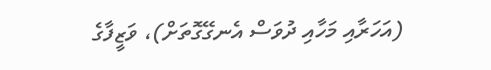(އަހަރާއި މަހާއި ދުވަސް އެނގޭގޮތަށް)، ވަޒީފާގެ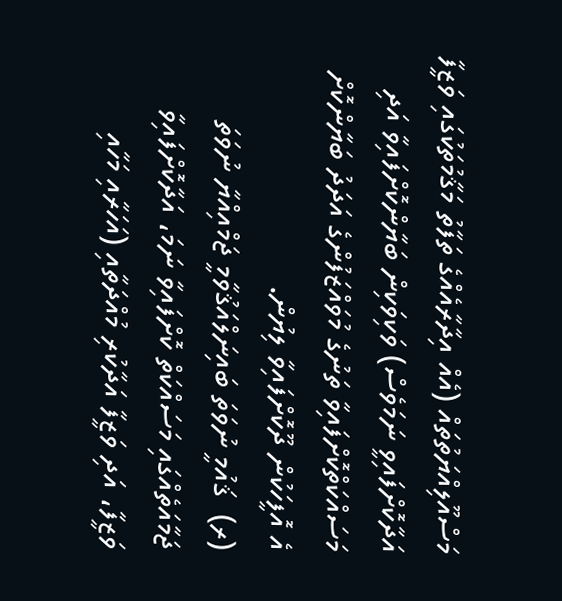މަސްއޫލިއްޔަތުތައް (އެއް އިދާރާއެއްގެ ތަފާތު މަޤާމުތަކުގައި ވަޒީފާ އަދާކޮށްފައިވީ ނަމަވެސް) ވަކިވަކިން ބަޔާންކޮށްފައިވާ އަދި މަސައްކަތްކޮށްފައިވާ ތަނުގެ މުވައްޒަފުންގެ އަދަދު ބަޔާންކޮށް އެ އޮފީހަކުން ދޫކޮށްފައިވާ ލިޔުން.
(ރ)  ޤައުމީ ނުވަތަ ބައިނަލްއަޤުވާމީ ޖަމްއިއްޔާ ނުވަތަ ޖަމާއަތެއްގައި މަސައްކަތް ކޮށްފައިވާ ނަމަ، އަދާކޮށްފައިވާ ވަޒީފާ، އަދި ވަޒީފާ އަދާކުރި މުއްދަތާއި (އަހަރާއި މަހާއި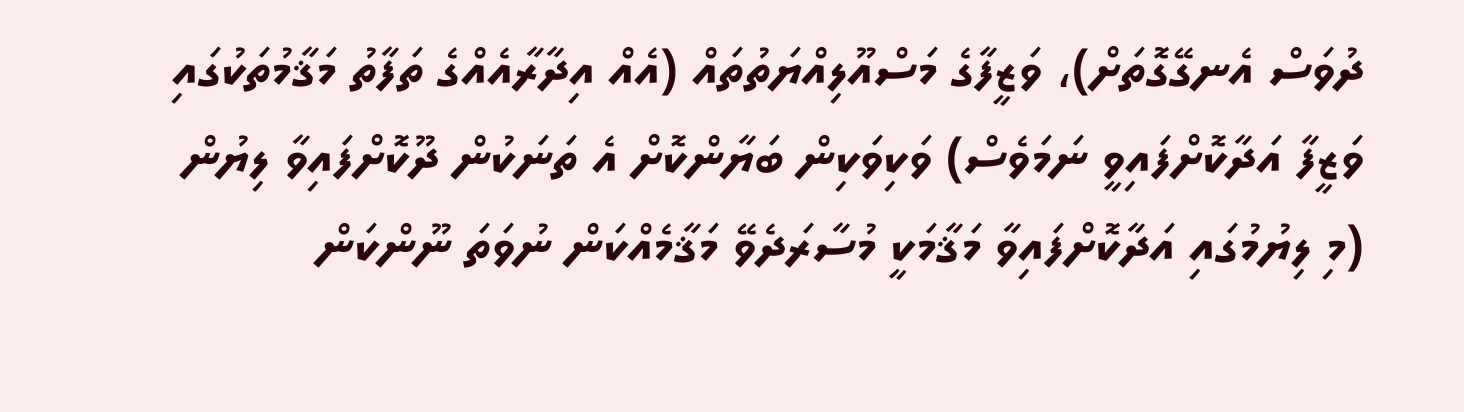ދުވަސް އެނގޭގޮތަށް)، ވަޒީފާގެ މަސްއޫލިއްޔަތުތައް (އެއް އިދާރާއެއްގެ ތަފާތު މަޤާމުތަކުގައި ވަޒީފާ އަދާކޮށްފައިވީ ނަމަވެސް) ވަކިވަކިން ބަޔާންކޮށް އެ ތަނަކުން ދޫކޮށްފައިވާ ލިޔުން (މި ލިޔުމުގައި އަދާކޮށްފައިވާ މަޤާމަކީ މުސާރަދެވޭ މަޤާމެއްކަން ނުވަތަ ނޫންކަން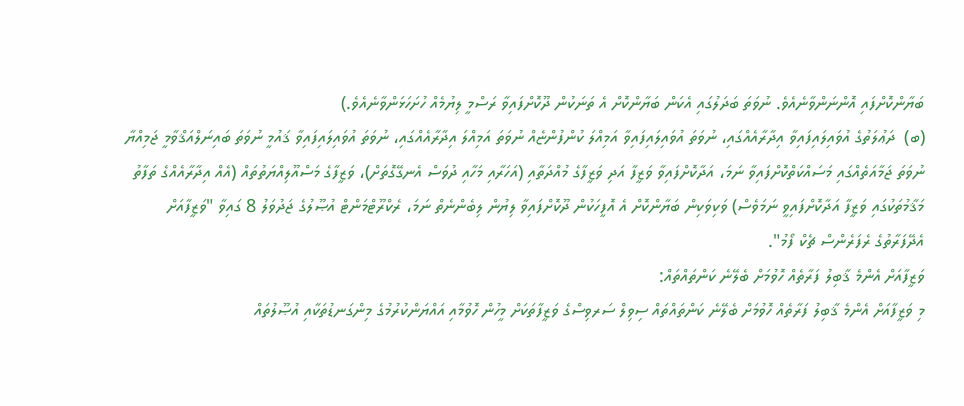ބަޔާންކޮށްފައި އޮންނަންވާނެއެވެ. ނުވަތަ ބަދަލުގައި އެކަން ބަޔާންކޮށް އެ ތަނަކުން ދޫކޮށްފައިވާ ރަސްމީ ލިޔުމެއް ހުށަހަޅަންވާނެއެވެ.)
(ބ)  ދަޢުލަތުގެ އުވައިލައިފައިވާ އިދާރާއެއްގައި، ނުވަތަ އުވައިލައިފައިވާ އަމިއްލަ ކުންފުންޏެއް ނުވަތަ އަމިއްލަ އިދާރާއެއްގައި، ނުވަތަ އުވައިލައިފައިވާ ޤައުމީ ނުވަތަ ބައިނަލްއަޤްވާމީ ޖަމިއްޔާ ނުވަތަ ޖަމާއަތެއްގައި މަސައްކަތްކޮށްފައިވާ ނަމަ، އަދާކޮށްފައިވާ ވަޒީފާ އަދި ވަޒީފާގެ މުއްދަތާއި (އަހަރާއި މަހާއި ދުވަސް އެނގޭގޮތަށް)، ވަޒީފާގެ މަސްއޫލިއްޔަތުތައް (އެއް އިދާރާއެއްގެ ތަފާތު މަޤާމުތަކުގައި ވަޒީފާ އަދާކޮށްފައިވީ ނަމަވެސް) ވަކިވަކިން ބަޔާންކޮށް އެ އޮފީހަކުން ދޫކޮށްފައިވާ ލިޔުން ލިބެންނެތް ނަމަ، ރެކްރޫޓްމަންޓް އުޞޫލުގެ ޖަދުވަލު 8 ގައިވާ "ވަޒީފާއަށް އެދޭފަރާތުގެ ރެފަރެންސް ޗެކް ފޯމު".
ވަޒީފާއަށް އެންމެ ޤާބިލު ފަރާތެއް ހޮވުމަށް ބެލޭނެ ކަންތައްތައް:
މި ވަޒީފާއަށް އެންމެ ޤާބިލު ފަރާތެއް ހޮވުމަށް ބެލޭނެ ކަންތައްތައް ސިވިލް ސަރވިސްގެ ވަޒީފާތަކަށް މީހުން ހޮވުމާއި އައްޔަންކުރުމުގެ މިންގަނޑުތަކާއި އުޞޫލުތައް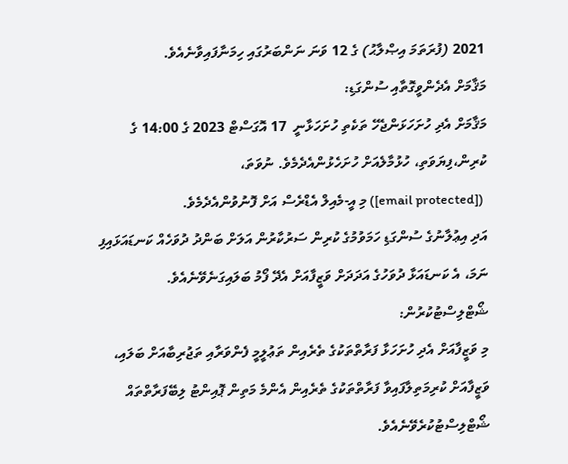2021 (ފުރަތަމަ އިޞްލާޙު) ގެ 12 ވަނަ ނަންބަރުގައި ހިމަނާފައިވާނެއެވެ.
މަޤާމަށް އެދެންވީގޮތާއި ސުންގަޑި:
މަޤާމަށް އެދި ހުށަހަޅަންޖެހޭ ތަކެތި ހުށަހަޅާނީ  17 އޮގަސްޓް 2023 ގެ 14:00 ގެ ކުރިން،ފިޔަވަތި، ހުޅުމާލެއަށް ހުށަހެޅުންއެދެމެވެ. ނުވަތަ،
 ([email protected]) މި އީ-މެއިލް އެޑްރެސް އަށް ފޮނުވުންއެދެމެވެ.
އަދި އިޢުލާނުގެ ސުންގަޑި ހަމަވުމުގެ ކުރިން ސަރުކާރުން އަލަށް ބަންދު ދުވަހެއް ކަނޑައަޅައިފި ނަމަ، އެ ކަނޑައަޅާ ދުވަހުގެ އަދަދަށް ވަޒީފާއަށް އެދޭ ފޯމު ބަލައިގަނެވޭނެއެވެ.
ޝޯޓްލިސްޓުކުރުން:
މި ވަޒީފާއަށް އެދި ހުށަހަޅާ ފަރާތްތަކުގެ ތެރެއިން ތަޢުލީމީ ފެންވަރާއި ތަޖުރިބާއަށް ބަލައި، ވަޒީފާއަށް ކުރިމަތިލާފައިވާ ފަރާތްތަކުގެ ތެރެއިން އެންމެ މަތިން ޕޮއިންޓު ލިބޭފަރާތްތައް ޝޯޓްލިސްޓުކުރެވޭނެއެވެ.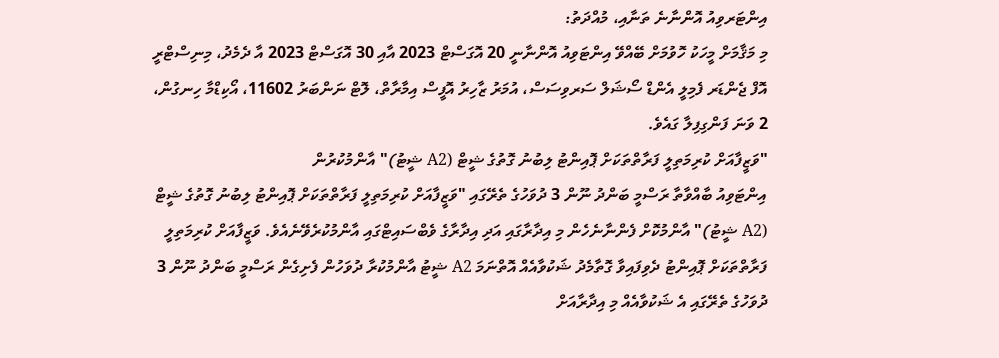އިންޓަރވިއު އޮންނާނެ ތަނާއި، މުއްދަތު:
މި މަޤާމަށް މީހަކު ހޮވުމަށް ބޭއްވޭ އިންޓަވިއު އޮންނާނީ 20 އޮގަސްޓް 2023 އާއި 30 އޮގަސްޓް 2023 އާ ދެމެދު، މިނިސްޓްރީ އޮފް ޖެންޑަރ ފެމިލީ އެންޑް ސޯޝަލް ސަރވިސަސް، އުމަރު ޒާހިރު އޮފީސް އިމާރާތް، ލޮޓް ނަންބަރު 11602، އޯކިޑްމާ ހިނގުން، 2 ވަނަ ފަންގިފިލާ ގައެވެ.
"ވަޒީފާއަށް ކުރިމަތިލީ ފަރާތްތަކަށް ޕޮއިންޓު ލިބުނު ގޮތުގެ ޝީޓް (A2 ޝީޓު)" އާންމުކުރުން
އިންޓަވިއު ބާއްވާތާ ރަސްމީ ބަންދު ނޫން 3 ދުވަހުގެ ތެރޭގައި "ވަޒީފާއަށް ކުރިމަތިލީ ފަރާތްތަކަށް ޕޮއިންޓު ލިބުނު ގޮތުގެ ޝީޓް (A2 ޝީޓު)" އާންމުކޮށް ފެންނާނެހެން މި އިދާރާގައި އަދި އިދާރާގެ ވެބްސައިޓްގައި އާންމުކުރެވޭނެއެވެ. ވަޒީފާއަށް ކުރިމަތިލީ ފަރާތްތަކަށް ޕޮއިންޓު ދެވިފައިވާ ގޮތާމެދު ޝަކުވާއެއް އޮތްނަމަ A2 ޝީޓު އާންމުކުރާ ދުވަހުން ފެށިގެން ރަސްމީ ބަންދު ނޫން 3 ދުވަހުގެ ތެރޭގައި އެ ޝަކުވާއެއް މި އިދާރާއަށް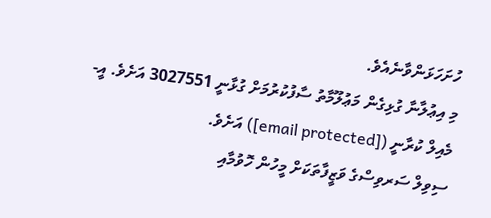ހުށަހަޅަންވާނެއެވެ.
މި އިޢުލާނާ ގުޅިގެން މަޢުލޫމާތު ސާފުކުރުމަށް ގުޅާނީ 3027551 އަށެވެ. އީ-މެއިލް ކުރާނީ ([email protected]) އަށެވެ.
ސިވިލް ސަރވިސްގެ ވަޒީފާތަކަށް މީހުން ހޮވުމާއި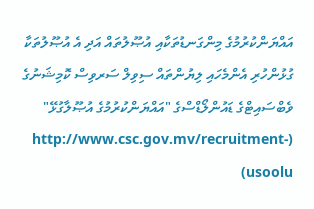އައްޔަންކުރުމުގެ މިންގަނޑުތަކާއި އުޞޫލުތައް އަދި އެ އުޞޫލުތަކާ ގުޅުންހުރި އެންމެހައި ލިޔުންތައް ސިވިލް ސަރވިސް ކޮމިޝަނުގެ ވެބްސައިޓްގެ ޑައުންލޯޑްސްގެ "އައްޔަންކުރުމުގެ އުޞޫލާގުޅޭ" (http://www.csc.gov.mv/recruitment-usoolu)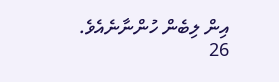އިން ލިބެން ހުންނާނެއެވެ.
26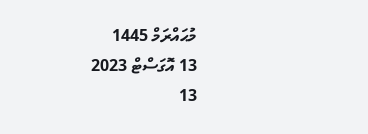މުޙައްރަމް 1445
13 އޮގަސްޓް 2023
13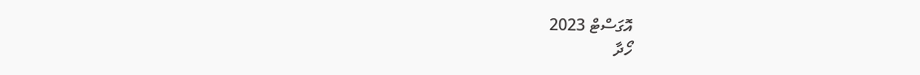އޮގަސްޓް 2023
ހޯދާ